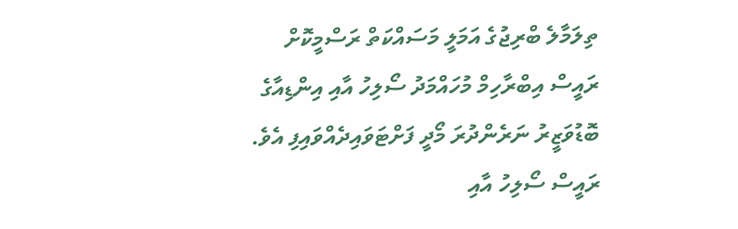ތިލަމާލެ ބްރިޖުގެ އަމަލީ މަސައްކަތް ރަސްމީކޮށް ރައީސް އިބްރާހިމް މުހައްމަދު ސޯލިހު އާއި އިންޑިއާގެ ބޮޑުވަޒީރު ނަރެންދުރަ މޯދީ ފަށްޓަވައިދެއްވައިފި އެވެ.
ރައީސް ސޯލިހު އާއި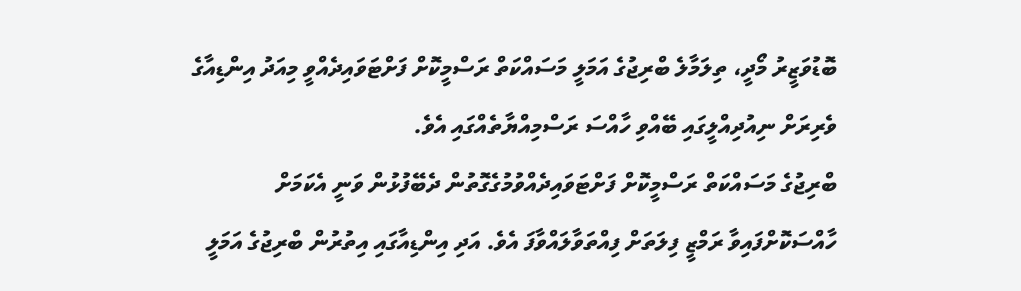ބޮޑުވަޒީރު މޯދީ، ތިލަމާލެ ބްރިޖުގެ އަމަލީ މަސައްކަތް ރަސްމީކޮށް ފަށްޓަވައިދެއްވީ މިއަދު އިންޑިއާގެ ވެރިރަށް ނިއުދިއްލީގައި ބޭއްވި ހާއްސަ ރަސްމިއްޔާތެއްގައި އެވެ.
ބްރިޖުގެ މަސައްކަތް ރަސްމީކޮށް ފަށްޓަވައިދެއްވުމުގެގޮތުން ދެބޭފުޅުން ވަނީ އެކަމަށް ހާއްސަކޮށްފައިވާ ރަމްޒީ ފިލަތަށް ފިއްތަވާލައްވާފަ އެވެ. އަދި އިންޑިއާގައި އިތުރުން ބްރިޖުގެ އަމަލީ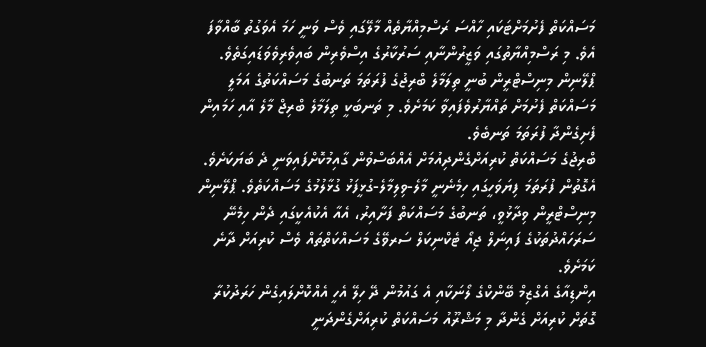މަސައްކަތް ފެށުމަށްޓަކައި ހާއްސަ ރަސްމިއްޔާތެއް މާލޭގައި ވެސް ވަނީ ހަމަ އެވަގުތު ބާއްވާފަ އެވެ. މި ރަސްމިއްޔާތުގައި ވަޒީރުންނާއި ސަރުކާރުގެ އިސްވެރިން ބައިވެރިވެވަޑައިގަތެވެ.
ޕްލޭނިން މިނިސްޓްރީން ބުނީ ތިލަމާލެ ބްރިޖުގެ ފުރަތަމަ ތަނބުގެ މަސައްކަތުގެ އަމަލީ މަސައްކަތް ފެށުމަށް ތައްޔާރުވެފައިވާ ކަމަށެވެ. މި ތަނބަކީ ތިލަމާލެ ބްރިޖް މާލެ އާއި ހަމައިން ފެށިގެންދާ ފުރަތަމަ ތަނބެވެ.
ބްރިޖުގެ މަސައްކަތް ކުރިއަށްގެންދިއުމަށް އެއްބަސްވުން ގާއިމުކޮށްފައިވަނީ ދެ ބަޔަކަށެވެ. އެގޮތުން ފުރަތަމަ ފިޔަވަހީގައި ހިމެނެނީ މާލެ-ވިލިމާލެ-ގުޅީފަޅު ގުޅާލުމުގެ މަސައްކަތެވެ. ޕްލޭނިން މިނިސްޓްރީން ވިދާޅުވީ، ތަނބުގެ މަސައްކަތް ފަށާއިރު، އެއާ އެކުއެކީގައި ދެން ހިމެނޭ ސަރަހައްދުތަކުގެ ފައިނަލް ޖިއޯ ޓެކްނިކަލް ސަރވޭގެ މަސައްކަތްތައް ވެސް ކުރިއަށް ދާނެ ކަމަށެވެ.
އިންޑިއާގެ އެގްޒިމް ބޭންކްގެ ލޯނަކާއި އެ ގައުމުން ދޭ ހިލޭ އެހީ އެއްކޮށްލައިގެން ހަރަދުކުރާ ގޮތަށް ކުރިއަށް ގެންދާ މި މަޝްރޫއު މަސައްކަތް ކުރިއަށްގެންދަނީ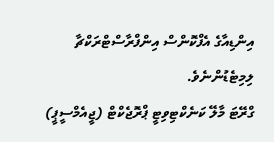އިންޑިއާގެ އެފްކޮންސް އިންފްރާސްޓްރަކްޗާ ލިމިޓެޑުންނެވެ.
ގްރޭޓަ މާލޭ ކަނެކްޓިވިޓީ ޕްރޮޖެކްޓް (ޖީއެމްސީޕީ)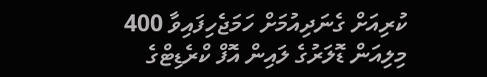ކުރިއަށް ގެނަދިއުމަށް ހަމަޖެހިފައިވާ 400 މިލިއަން ޑޮލަރުގެ ލައިން އޮފް ކްރެޑިޓްގެ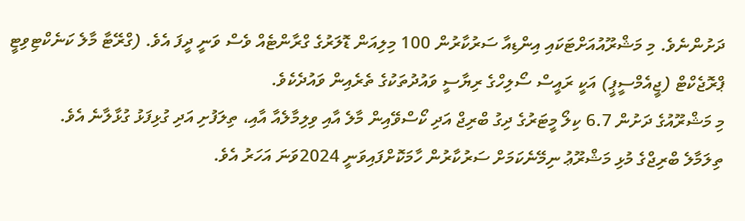ދަށުންނެވެ. މި މަޝްރޫއުއަށްޓަކައި އިންޑިއާ ސަރުކާރުން 100 މިލިއަން ޑޮލަރުގެ ގްރާންޓެއް ވެސް ވަނީ ދީފަ އެވެ. (ގްރޭޓާ މާލެ ކަނެކްޓިވިޓީ ޕްރޮޖެކްޓް (ޖީއެމްސީޕީ) އަކީ ރައީސް ސޯލިހްގެ ރިޔާސީ ވައުދުތަކުގެ ތެރެއިން ވައުދެކެވެ.
މި މަޝްރޫއުގެ ދަށުން 6.7 ކިލޯ މީޓަރުގެ ދިގު ބްރިޖް އަދި ކޯސްވޭއިން މާލެ އާއި ވިލިމާލެއާ އާއި، ތިލަފުށި އަދި ގުޅިފަޅު ގުޅާލާނެ އެވެ.
ތިލަމާލެ ބްރިޖްގެ މުޅި މަޝްރޫޢު ނިމޭނެކަމަށް ސަރުކާރުން ހާމަކޮށްފައިވަނީ 2024ވަނަ އަހަރު އެވެ.